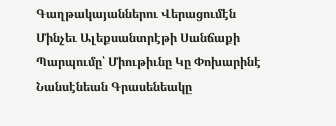Գաղթակայաններու Վերացումէն Մինչեւ Ալեքսանտրէթի Սանճաքի Պարպումը՝ Միութիւնը Կը Փոխարինէ Նանսէնեան Գրասենեակը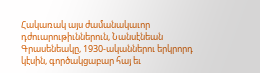Հակառակ այս ժամանակաւոր դժուարութիւններուն, Նանսէնեան Գրասենեակը, 1930-ականներու երկրորդ կէսին, գործակցաբար հայ եւ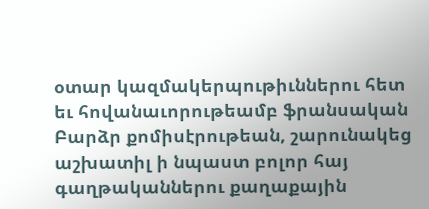օտար կազմակերպութիւններու հետ եւ հովանաւորութեամբ ֆրանսական Բարձր քոմիսէրութեան, շարունակեց աշխատիլ ի նպաստ բոլոր հայ գաղթականներու քաղաքային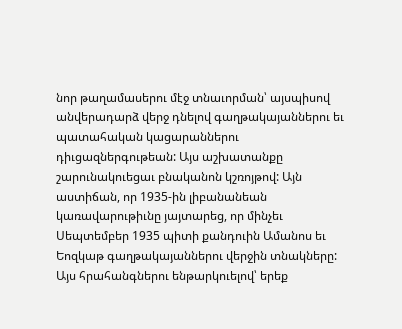նոր թաղամասերու մէջ տնաւորման՝ այսպիսով անվերադարձ վերջ դնելով գաղթակայաններու եւ պատահական կացարաններու դիւցազներգութեան: Այս աշխատանքը շարունակուեցաւ բնականոն կշռոյթով: Այն աստիճան, որ 1935-ին լիբանանեան կառավարութիւնը յայտարեց, որ մինչեւ Սեպտեմբեր 1935 պիտի քանդուին Ամանոս եւ Եոզկաթ գաղթակայաններու վերջին տնակները: Այս հրահանգներու ենթարկուելով՝ երեք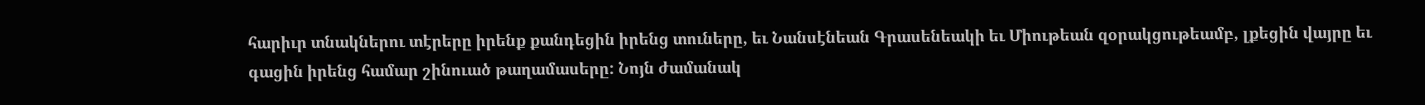հարիւր տնակներու տէրերը իրենք քանդեցին իրենց տուները, եւ Նանսէնեան Գրասենեակի եւ Միութեան զօրակցութեամբ, լքեցին վայրը եւ գացին իրենց համար շինուած թաղամասերը: Նոյն ժամանակ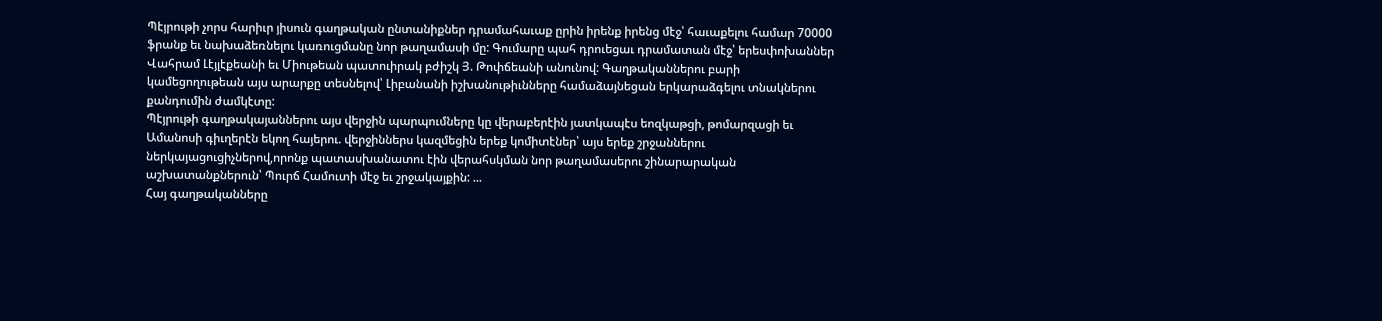Պէյրութի չորս հարիւր յիսուն գաղթական ընտանիքներ դրամահաւաք ըրին իրենք իրենց մէջ՝ հաւաքելու համար 70000 ֆրանք եւ նախաձեռնելու կառուցմանը նոր թաղամասի մը: Գումարը պահ դրուեցաւ դրամատան մէջ՝ երեսփոխաններ Վահրամ Լէյլէքեանի եւ Միութեան պատուիրակ բժիշկ Յ. Թոփճեանի անունով: Գաղթականներու բարի կամեցողութեան այս արարքը տեսնելով՝ Լիբանանի իշխանութիւնները համաձայնեցան երկարաձգելու տնակներու քանդումին ժամկէտը:
Պէյրութի գաղթակայաններու այս վերջին պարպումները կը վերաբերէին յատկապէս եոզկաթցի, թոմարզացի եւ Ամանոսի գիւղերէն եկող հայերու. վերջիններս կազմեցին երեք կոմիտէներ՝ այս երեք շրջաններու ներկայացուցիչներով,որոնք պատասխանատու էին վերահսկման նոր թաղամասերու շինարարական աշխատանքներուն՝ Պուրճ Համուտի մէջ եւ շրջակայքին: ...
Հայ գաղթականները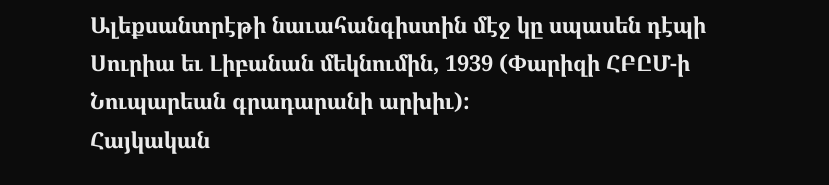Ալեքսանտրէթի նաւահանգիստին մէջ կը սպասեն դէպի Սուրիա եւ Լիբանան մեկնումին, 1939 (Փարիզի ՀԲԸՄ-ի Նուպարեան գրադարանի արխիւ):
Հայկական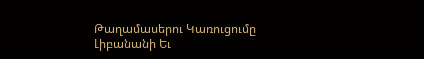Թաղամասերու Կառուցումը Լիբանանի Եւ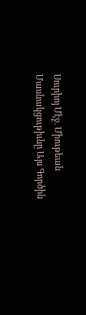Սուրիոյ Մէջ. Միութեան Մասնակցութիւնը Այս Գործին